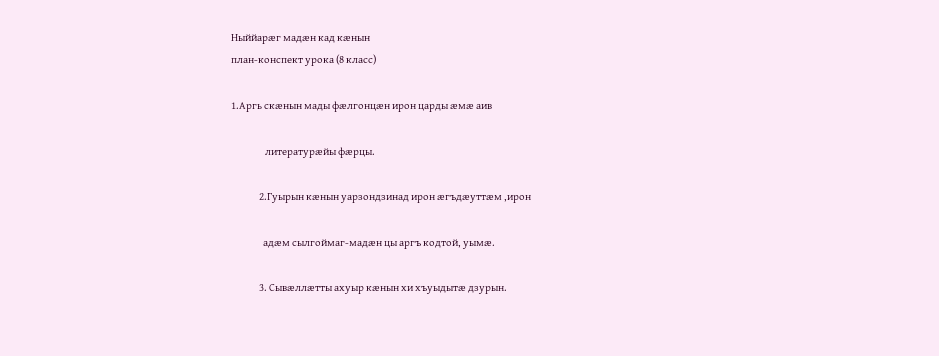Ныййарæг мадæн кад кæнын
план-конспект урока (8 класс)

1.Аргь скæнын мады фæлгонцæн ирон царды æмæ аив

                 литературæйы фæрцы.

              2.Гуырын кæнын уарзондзинад ирон æгъдæуттæм ,ирон

                адæм сылгоймаг-мадæн цы аргъ кодтой, уымæ.

              3. Сывæллæтты ахуыр кæнын хи хъуыдытæ дзурын.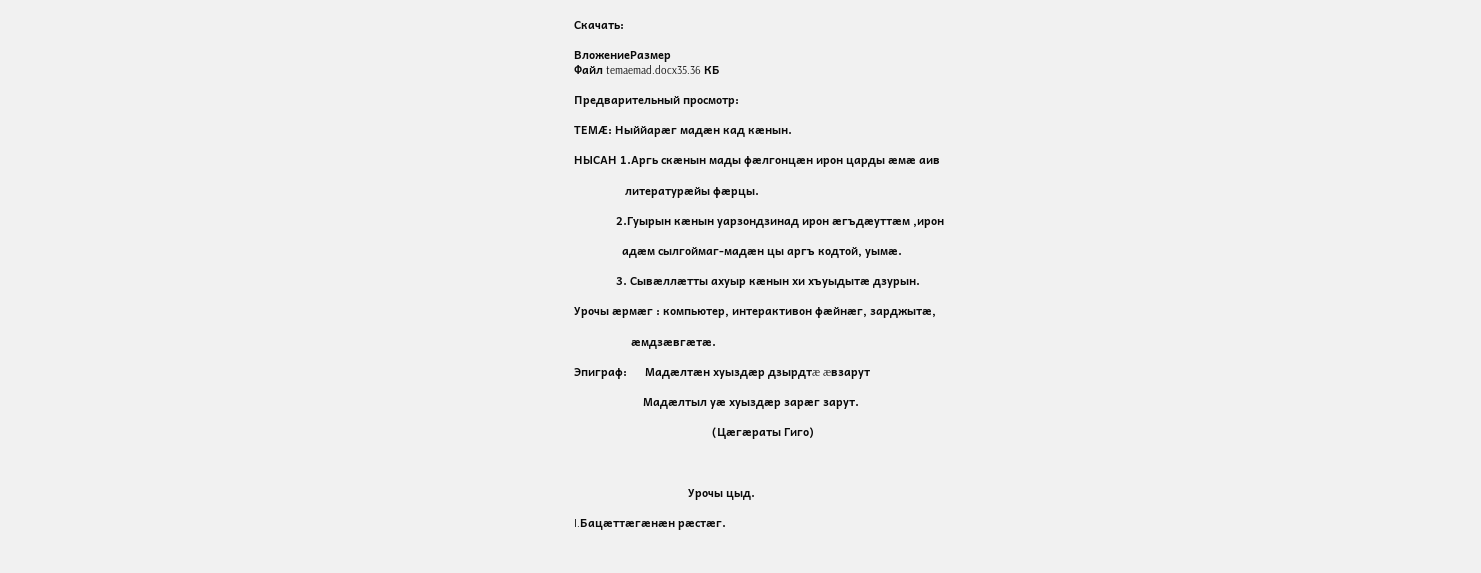Скачать:

ВложениеРазмер
Файл temaemad.docx35.36 КБ

Предварительный просмотр:

ТЕМÆ: Ныййарæг мадæн кад кæнын.

НЫСАН 1.Аргь скæнын мады фæлгонцæн ирон царды æмæ аив

                 литературæйы фæрцы.

              2.Гуырын кæнын уарзондзинад ирон æгъдæуттæм ,ирон

                адæм сылгоймаг-мадæн цы аргъ кодтой, уымæ.

              3. Сывæллæтты ахуыр кæнын хи хъуыдытæ дзурын.

Урочы æрмæг : компьютер, интерактивон фæйнæг, зарджытæ,

                   æмдзæвгæтæ.

Эпиграф:      Мадæлтæн хуыздæр дзырдтæ æвзарут

                       Мадæлтыл уæ хуыздæр зарæг зарут.

                                              (Цæгæраты Гиго)



                                      Урочы цыд.

I.Бацæттæгæнæн рæстæг.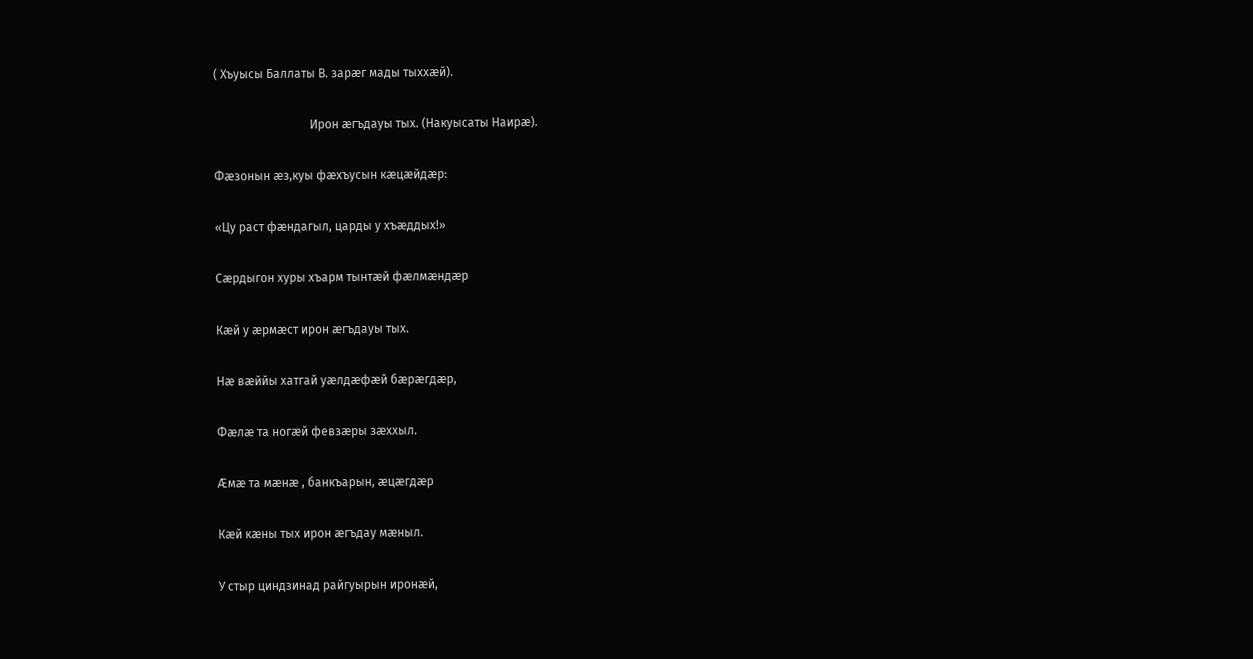( Хъуысы Баллаты В. зарæг мады тыххæй).

                                Ирон æгъдауы тых. (Накуысаты Наирæ).

Фæзонын æз,куы фæхъусын кæцæйдæр:

«Цу раст фæндагыл, царды у хъæддых!»

Сæрдыгон хуры хъарм тынтæй фæлмæндæр

Кæй у æрмæст ирон æгъдауы тых.

Нæ вæййы хатгай уæлдæфæй бæрæгдæр,

Фæлæ та ногæй февзæры зæххыл.

Æмæ та мæнæ , банкъарын, æцæгдæр

Кæй кæны тых ирон æгъдау мæныл.

У стыр циндзинад райгуырын иронæй,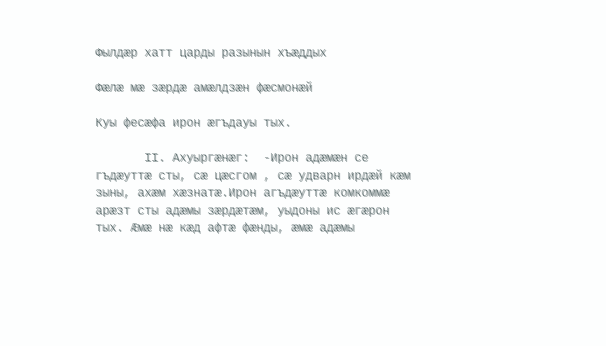Фылдæр хатт царды разынын хъæддых

Фæлæ мæ зæрдæ амæлдзæн фæсмонæй

Куы фесæфа ирон æгъдауы тых.

       II. Ахуыргæнæг:  -Ирон адæмæн се гъдæуттæ сты, сæ цæсгом , сæ удварн ирдæй кæм зыны, ахæм хæзнатæ.Ирон агъдæуттæ комкоммæ арæзт сты адæмы зæрдæтæм, уыдоны ис æгæрон тых. Æмæ нæ кæд афтæ фæнды, æмæ адæмы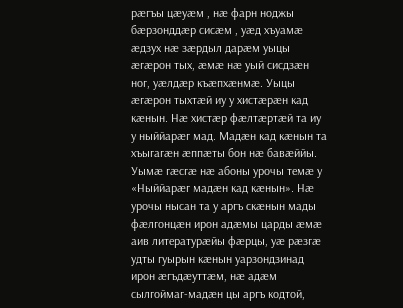рæгъы цæуæм , нæ фарн ноджы бæрзонддæр сисæм , уæд хъуамæ æдзух нæ зæрдыл дарæм уыцы æгæрон тых, æмæ нæ уый сисдзæн ног, уæлдæр къæпхæнмæ. Уыцы æгæрон тыхтæй иу у хистæрæн кад кæнын. Нæ хистæр фæлтæртæй та иу у ныййарæг мад. Мадæн кад кæнын та хъыгагæн æппæты бон нæ бавæййы. Уымæ гæсгæ нæ абоны урочы темæ у «Ныййарæг мадæн кад кæнын». Нæ урочы нысан та у аргъ скæнын мады фæлгонцæн ирон адæмы царды æмæ аив литературæйы фæрцы, уæ рæзгæ удты гуырын кæнын уарзондзинад ирон æгъдæуттæм, нæ адæм сылгоймаг-мадæн цы аргъ кодтой,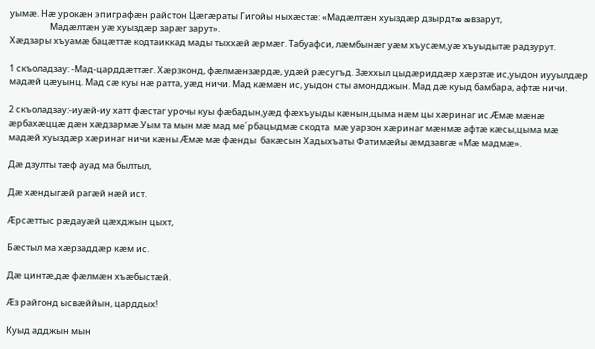уымæ. Нæ урокæн эпиграфæн райстон Цæгæраты Гигойы ныхæстæ: «Мадæлтæн хуыздæр дзырдтæ æвзарут,
                    Мадæлтæн уæ хуыздæр зарæг зарут».
Хæдзары хъуамæ бацæттæ кодтаиккад мады тыххæй æрмæг. Табуафси, лæмбынæг уæм хъусæм,уæ хъуыдытæ радзурут.

1 скъоладзау: -Мад-царддæттæг. Хæрзконд, фæлмæнзæрдæ, удæй рæсугъд. Зæххыл цыдæриддæр хæрзтæ ис,уыдон иууылдæр мадæй цæуынц. Мад сæ куы нæ ратта, уæд ничи. Мад кæмæн ис, уыдон сты амондджын. Мад дæ куыд бамбара, афтæ ничи.

2 скъоладзау:-иуæй-иу хатт фæстаг урочы куы фæбадын,уæд фæхъуыды кæнын,цыма нæм цы хæринаг ис.Æмæ мæнæ æрбахæццæ дæн хæдзармæ.Уым та мын мæ мад ме´рбацыдмæ скодта  мæ уарзон хæринаг мæнмæ афтæ кæсы,цыма мæ мадæй хуыздæр хæринаг ничи кæны.Æмæ мæ фæнды  бакæсын Хадыхъаты Фатимæйы æмдзавгæ «Мæ мадмæ».

Дæ дзулты тæф ауад ма былтыл,

Дæ хæндыгæй рагæй нæй ист.

Æрсæттыс рæдауæй цæхджын цыхт,

Бæстыл ма хæрзаддæр кæм ис.

Дæ цинтæ,дæ фæлмæн хъæбыстæй.

Æз райгонд ысвæййын, царддых!

Куыд адджын мын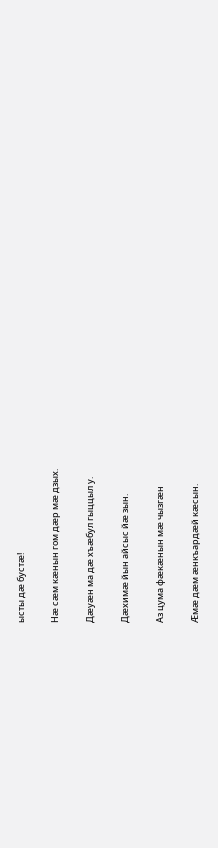ысты дæ бустæ!

Нæ сæм кæнын гом дæр мæ дзых.

Дæуæн ма дæ хъæбул гыццыл у.

Дæхимæ йын айсыс йæ зын.

Аз цума фæкæнын мæ чызгæн

Æмæ дæм æнкъардæй кæсын.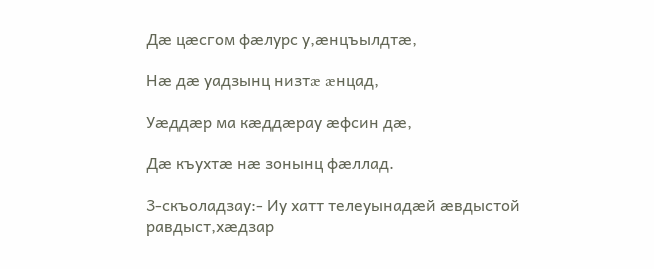Дæ цæсгом фæлурс у,æнцъылдтæ,

Нæ дæ уадзынц низтæ æнцад,

Уæддæр ма кæддæрау æфсин дæ,

Дæ къухтæ нæ зонынц фæллад.

3-скъоладзау:- Иу хатт телеуынадæй æвдыстой равдыст,хæдзар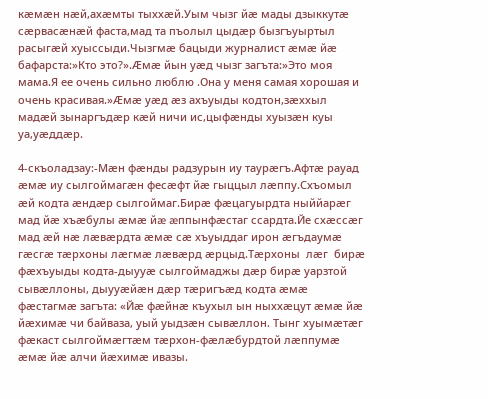кæмæн нæй,ахæмты тыххæй.Уым чызг йæ мады дзыккутæ сæрвасæнæй фаста,мад та пъолыл цыдæр бызгъуыртыл расыгæй хуыссыди.Чызгмæ бацыди журналист æмæ йæ бафарста:»Кто это?».Æмæ йын уæд чызг загъта:»Это моя мама.Я ее очень сильно люблю .Она у меня самая хорошая и очень красивая.»Æмæ уæд æз ахъуыды кодтон,зæххыл мадæй зынаргъдæр кæй ничи ис,цыфæнды хуызæн куы уа,уæддæр.

4-скъоладзау:-Мæн фæнды радзурын иу таурæгъ.Афтæ рауад æмæ иу сылгоймагæн фесæфт йæ гыццыл лæппу.Схъомыл æй кодта æндæр сылгоймаг.Бирæ фæцагуырдта ныййарæг мад йæ хъæбулы æмæ йæ æппынфæстаг ссардта.Йе схæссæг мад æй нæ лæвæрдта æмæ сæ хъуыддаг ирон æгъдаумæ гæсгæ тæрхоны лæгмæ лæвæрд æрцыд.Тæрхоны  лæг  бирæ фæхъуыды кодта-дыууæ сылгоймаджы дæр бирæ уарзтой сывæллоны, дыууæйæн дæр тæригъæд кодта æмæ фæстагмæ загъта: «Йæ фæйнæ къухыл ын ныххæцут æмæ йæ йæхимæ чи байваза, уый уыдзæн сывæллон. Тынг хуымæтæг фæкаст сылгоймæгтæм тæрхон-фæлæбурдтой лæппумæ æмæ йæ алчи йæхимæ ивазы.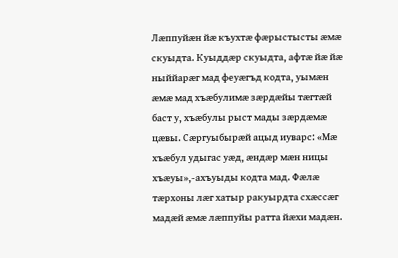Лæппуйæн йæ къухтæ фæрыстысты æмæ скуыдта. Куыддæр скуыдта, афтæ йæ йæ ныййарæг мад феуæгъд кодта, уымæн æмæ мад хъæбулимæ зæрдæйы тæгтæй баст у, хъæбулы рыст мады зæрдæмæ цæвы. Сæргуыбырæй ацыд иуварс: «Мæ хъæбул удыгас уæд, æндæр мæн ницы хъæуы»,-ахъуыды кодта мад. Фæлæ тæрхоны лæг хатыр ракуырдта схæссæг мадæй æмæ лæппуйы ратта йæхи мадæн.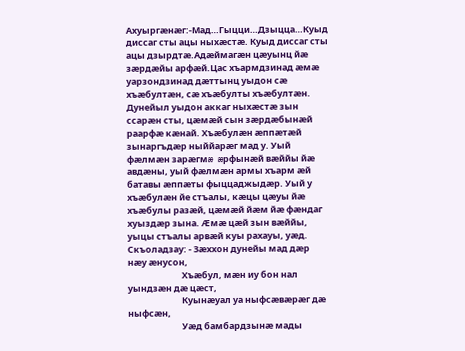Ахуыргæнæг:-Мад…Гыцци…Дзыцца…Куыд диссаг сты ацы ныхæстæ. Куыд диссаг сты ацы дзырдтæ.Адæймагæн цæуынц йæ зæрдæйы арфæй.Цас хъармдзинад æмæ уарзондзинад дæттынц уыдон сæ хъæбултæн, сæ хъæбулты хъæбултæн. Дунейыл уыдон аккаг ныхæстæ зын ссарæн сты, цæмæй сын зæрдæбынæй раарфæ кæнай. Хъæбулæн æппæтæй зынаргъдæр ныййарæг мад у. Уый фæлмæн зарæгмæ æрфынæй вæййы йæ авдæны, уый фæлмæн армы хъарм æй батавы æппæты фыццаджыдæр. Уый у хъæбулæн йе стъалы, кæцы цæуы йæ хъæбулы разæй, цæмæй йæм йæ фæндаг хуыздæр зына. Æмæ цæй зын вæййы, уыцы стъалы арвæй куы рахауы, уæд. Скъоладзау: - Зæххон дунейы мад дæр нæу æнусон,
                           Хъæбул, мæн иу бон нал уындзæн дæ цæст,
                           Куынæуал уа ныфсæвæрæг дæ ныфсæн,
                           Уæд бамбардзынæ мады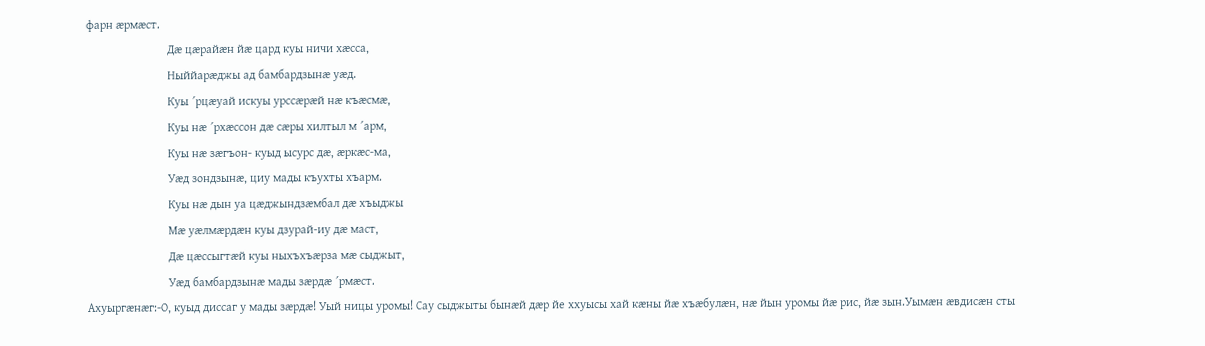фарн æрмæст.
                           Дæ цæрайæн йæ цард куы ничи хæсса,
                           Ныййарæджы ад бамбардзынæ уæд.
                           Куы ´рцæуай искуы урссæрæй нæ къæсмæ,
                           Куы нæ ´рхæссон дæ сæры хилтыл м ´арм,
                           Куы нæ зæгъон- куыд ысурс дæ, æркæс-ма,
                           Уæд зондзынæ, циу мады къухты хъарм.
                           Куы нæ дын уа цæджындзæмбал дæ хъыджы
                           Мæ уæлмæрдæн куы дзурай-иу дæ маст,
                           Дæ цæссыгтæй куы ныхъхъæрза мæ сыджыт,
                           Уæд бамбардзынæ мады зæрдæ ´рмæст.
Ахуыргæнæг:-О, куыд диссаг у мады зæрдæ! Уый ницы уромы! Сау сыджыты бынæй дæр йе ххуысы хай кæны йæ хъæбулæн, нæ йын уромы йæ рис, йæ зын.Уымæн æвдисæн сты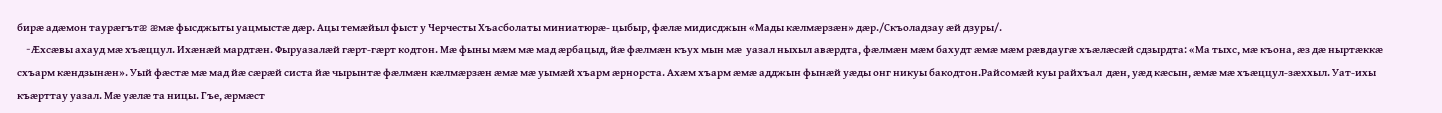бирæ адæмон таурæгътæ æмæ фысджыты уацмыстæ дæр. Ацы темæйыл фыст у Черчесты Хъасболаты миниатюрæ- цыбыр, фæлæ мидисджын «Мады кæлмæрзæн» дæр./Скъоладзау æй дзуры/.
   -Æхсæвы ахауд мæ хъæццул. Ихæнæй мардтæн. Фыруазалæй гæрт-гæрт кодтон. Мæ фыны мæм мæ мад æрбацыд, йæ фæлмæн къух мын мæ  уазал ныхыл авæрдта, фæлмæн мæм бахудт æмæ мæм рæвдаугæ хъæлæсæй сдзырдта: «Ма тыхс, мæ къона, æз дæ ныртæккæ схъарм кæндзынæн». Уый фæстæ мæ мад йæ сæрæй систа йæ чырынтæ фæлмæн кæлмæрзæн æмæ мæ уымæй хъарм æрнорста. Ахæм хъарм æмæ адджын фынæй уæды онг никуы бакодтон.Райсомæй куы райхъал  дæн, уæд кæсын, æмæ мæ хъæццул-зæххыл. Уат-ихы къæрттау уазал. Мæ уæлæ та ницы. Гъе, æрмæст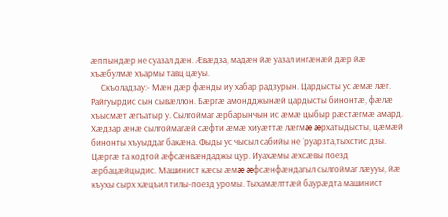æппындæр не суазал дæн. Æвæдза, мадæн йæ уазал ингæнæй дæр йæ хъæбулмæ хъармы тавц цæуы.
     Скъоладзау:- Мæн дæр фæнды иу хабар радзурын. Цардысты ус æмæ лæг. Райгуырдис сын сывæллон. Бæргæ амондджынæй цардысты бинонтæ, фæлæ хъысмæт æгъатыр у. Сылгоймаг æрбарынчын ис æмæ цыбыр рæстæгмæ амард. Хæдзар æнæ сылгоймагæй сæфти æмæ хиуæттæ лæгмæ æрхатыдысты, цæмæй бинонты хъуыддаг бакæна. Фыды ус чысыл сабийы не ´руарзта,тыхстис дзы. Цæргæ та кодтой æфсæнвæндаджы цур. Иуахæмы æхсæвы поезд æрбацæйцыдис. Машинист кæсы æмæ æфсæнфæндагыл сылгоймаг лæууы, йæ къухы сырх хæцъил тилы-поезд уромы. Тыхамæлттæй баурæдта машинист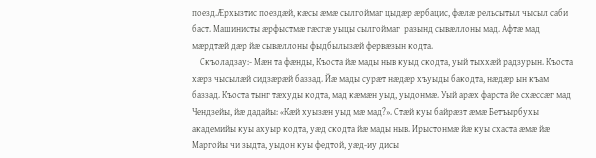поезд.Æрхызтис поездæй, кæсы æмæ сылгоймаг цыдæр æрбацис, фæлæ рельсытыл чысыл саби баст. Машинисты æрфыстмæ гæсгæ уыцы сылгоймаг  разынд сывæллоны мад. Афтæ мад мæрдтæй дæр йæ сывæллоны фыдбылызæй фервæзын кодта.
    Скъоладзау:- Мæн та фæнды, Къоста йæ мады ныв куыд скодта, уый тыххæй радзурын. Къоста хæрз чысылæй сидзæрæй баззад. Йæ мады сурæт нæдæр хъуыды бакодта, нæдæр ын къам баззад. Къоста тынг тæхуды кодта, мад кæмæн уыд, уыдонмæ. Уый арæх фарста йе схæссæг мад Чендзейы, йæ дадайы: «Кæй хуызæн уыд мæ мад?». Стæй куы байрæзт æмæ Бетъырбухы академийы куы ахуыр кодта, уæд скодта йæ мады ныв. Ирыстонмæ йæ куы схаста æмæ йæ Маргойы чи зыдта, уыдон куы федтой, уæд-иу дисы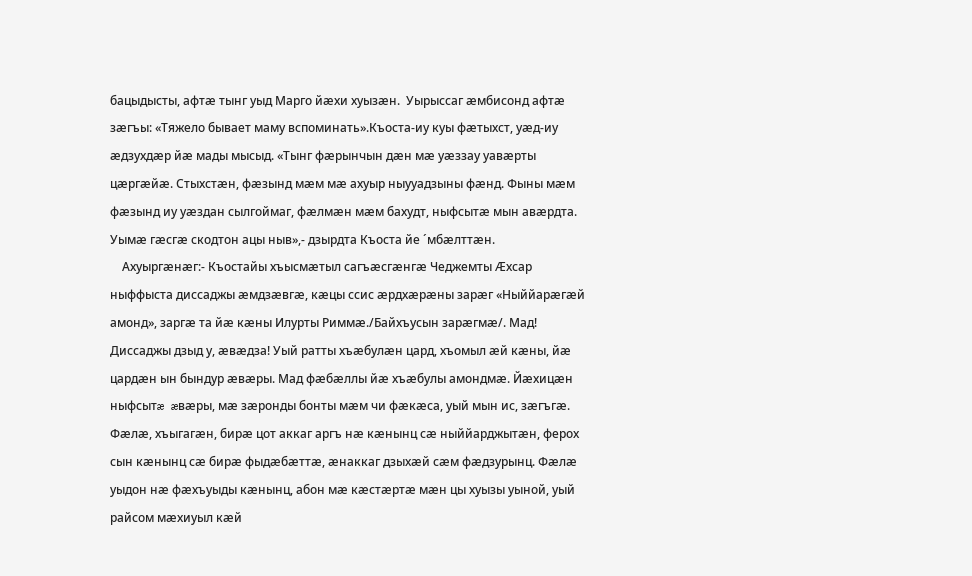бацыдысты, афтæ тынг уыд Марго йæхи хуызæн.  Уырыссаг æмбисонд афтæ зæгъы: «Тяжело бывает маму вспоминать».Къоста-иу куы фæтыхст, уæд-иу æдзухдæр йæ мады мысыд. «Тынг фæрынчын дæн мæ уæззау уавæрты цæргæйæ. Стыхстæн, фæзынд мæм мæ ахуыр ныууадзыны фæнд. Фыны мæм фæзынд иу уæздан сылгоймаг, фæлмæн мæм бахудт, ныфсытæ мын авæрдта. Уымæ гæсгæ скодтон ацы ныв»,- дзырдта Къоста йе ´мбæлттæн.
    Ахуыргæнæг:- Къостайы хъысмæтыл сагъæсгæнгæ Чеджемты Æхсар ныффыста диссаджы æмдзæвгæ, кæцы ссис æрдхæрæны зарæг «Ныййарæгæй амонд», заргæ та йæ кæны Илурты Риммæ./Байхъусын зарæгмæ/. Мад! Диссаджы дзыд у, æвæдза! Уый ратты хъæбулæн цард, хъомыл æй кæны, йæ цардæн ын бындур æвæры. Мад фæбæллы йæ хъæбулы амондмæ. Йæхицæн ныфсытæ æвæры, мæ зæронды бонты мæм чи фæкæса, уый мын ис, зæгъгæ. Фæлæ, хъыгагæн, бирæ цот аккаг аргъ нæ кæнынц сæ ныййарджытæн, ферох сын кæнынц сæ бирæ фыдæбæттæ, æнаккаг дзыхæй сæм фæдзурынц. Фæлæ уыдон нæ фæхъуыды кæнынц, абон мæ кæстæртæ мæн цы хуызы уыной, уый райсом мæхиуыл кæй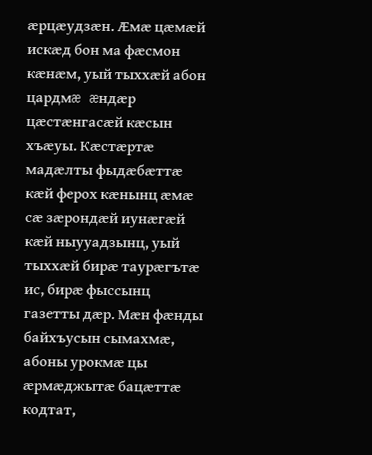æрцæудзæн. Æмæ цæмæй искæд бон ма фæсмон кæнæм, уый тыххæй абон цардмæ æндæр цæстæнгасæй кæсын хъæуы. Кæстæртæ мадæлты фыдæбæттæ кæй ферох кæнынц æмæ сæ зæрондæй иунæгæй кæй ныууадзынц, уый тыххæй бирæ таурæгътæ ис, бирæ фыссынц газетты дæр. Мæн фæнды байхъусын сымахмæ, абоны урокмæ цы æрмæджытæ бацæттæ кодтат,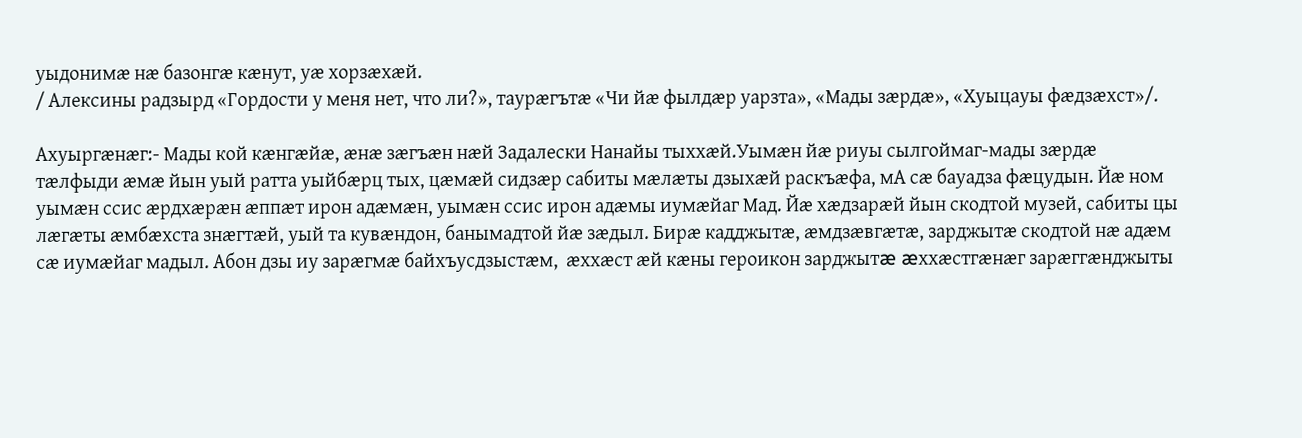уыдонимæ нæ базонгæ кæнут, уæ хорзæхæй.
/ Алексины радзырд «Гордости у меня нет, что ли?», таурæгътæ «Чи йæ фылдæр уарзта», «Мады зæрдæ», «Хуыцауы фæдзæхст»/.

Ахуыргæнæг:- Мады кой кæнгæйæ, æнæ зæгъæн нæй Задалески Нанайы тыххæй.Уымæн йæ риуы сылгоймаг-мады зæрдæ тæлфыди æмæ йын уый ратта уыйбæрц тых, цæмæй сидзæр сабиты мæлæты дзыхæй раскъæфа, мА сæ бауадза фæцудын. Йæ ном уымæн ссис æрдхæрæн æппæт ирон адæмæн, уымæн ссис ирон адæмы иумæйаг Мад. Йæ хæдзарæй йын скодтой музей, сабиты цы лæгæты æмбæхста знæгтæй, уый та кувæндон, банымадтой йæ зæдыл. Бирæ кадджытæ, æмдзæвгæтæ, зарджытæ скодтой нæ адæм сæ иумæйаг мадыл. Абон дзы иу зарæгмæ байхъусдзыстæм,  æххæст æй кæны героикон зарджытæ æххæстгæнæг зарæггæнджыты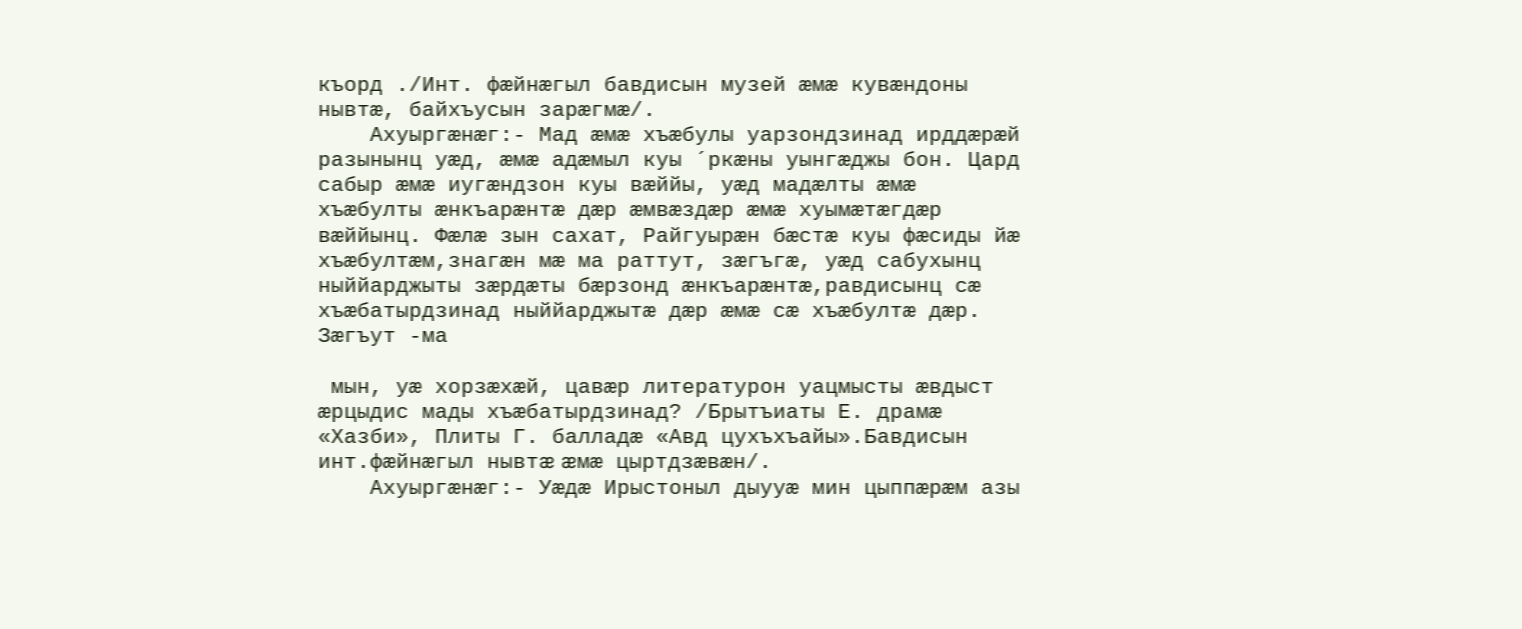къорд ./Инт. фæйнæгыл бавдисын музей æмæ кувæндоны нывтæ, байхъусын зарæгмæ/.
    Ахуыргæнæг:- Мад æмæ хъæбулы уарзондзинад ирддæрæй разынынц уæд, æмæ адæмыл куы ´ркæны уынгæджы бон. Цард сабыр æмæ иугæндзон куы вæййы, уæд мадæлты æмæ хъæбулты æнкъарæнтæ дæр æмвæздæр æмæ хуымæтæгдæр вæййынц. Фæлæ зын сахат, Райгуырæн бæстæ куы фæсиды йæ хъæбултæм,знагæн мæ ма раттут, зæгъгæ, уæд сабухынц ныййарджыты зæрдæты бæрзонд æнкъарæнтæ,равдисынц сæ хъæбатырдзинад ныййарджытæ дæр æмæ сæ хъæбултæ дæр. Зæгъут -ма

 мын, уæ хорзæхæй, цавæр литературон уацмысты æвдыст æрцыдис мады хъæбатырдзинад? /Брытъиаты Е. драмæ «Хазби», Плиты Г. балладæ «Авд цухъхъайы».Бавдисын инт.фæйнæгыл нывтæ æмæ цыртдзæвæн/.
    Ахуыргæнæг:- Уæдæ Ирыстоныл дыууæ мин цыппæрæм азы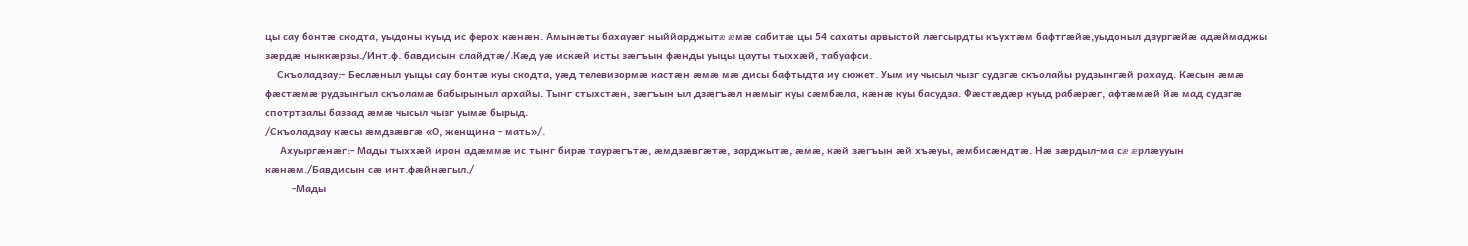цы сау бонтæ скодта, уыдоны куыд ис ферох кæнæн. Амынæты бахауæг ныййарджытæ æмæ сабитæ цы 54 сахаты арвыстой лæгсырдты къухтæм бафтгæйæ,уыдоныл дзургæйæ адæймаджы зæрдæ ныккæрзы./Инт.ф. бавдисын слайдтæ/.Кæд уæ искæй исты зæгъын фæнды уыцы цауты тыххæй, табуафси.
    Скъоладзау:- Беслæныл уыцы сау бонтæ куы скодта, уæд телевизормæ кастæн æмæ мæ дисы бафтыдта иу сюжет. Уым иу чысыл чызг судзгæ скъолайы рудзынгæй рахауд. Кæсын æмæ фæстæмæ рудзынгыл скъоламæ бабырыныл архайы. Тынг стыхстæн, зæгъын ыл дзæгъæл нæмыг куы сæмбæла, кæнæ куы басудза. Фæстæдæр куыд рабæрæг, афтæмæй йæ мад судзгæ спотртзалы баззад æмæ чысыл чызг уымæ бырыд.
/Скъоладзау кæсы æмдзæвгæ «О, женщина - мать»/.
     Ахуыргæнæг:- Мады тыххæй ирон адæммæ ис тынг бирæ таурæгътæ, æмдзæвгæтæ, зарджытæ, æмæ, кæй зæгъын æй хъæуы, æмбисæндтæ. Нæ зæрдыл-ма сæ æрлæууын кæнæм./Бавдисын сæ инт.фæйнæгыл./
         -Мады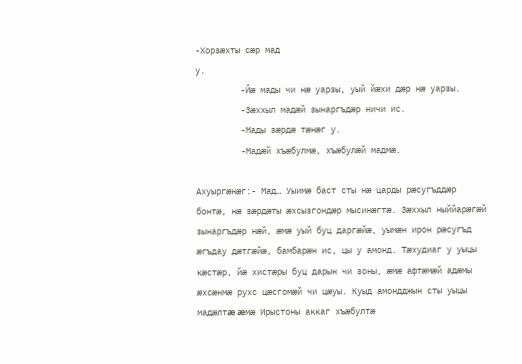-Хорзæхты сæр мад
у.
         -Йæ мады чи нæ уарзы, уый йæхи дæр нæ уарзы.
         -Зæххыл мадæй зынаргъдæр ничи ис.
         -Мады зæрдæ тæнæг у.
         -Мадæй хъæбулмæ, хъæбулæй мадмæ.

Ахуыргæнæг:- Мад… Уыимæ баст сты нæ царды рæсугъддæр бонтæ, нæ зæрдæты æхсызгондæр мысинæгтæ. Зæххыл ныййарæгæй зынаргъдæр нæй, æмæ уый буц даргæйæ, уымæн ирон рæсугъд æгъдау дæтгæйæ, бамбарæн ис, цы у амонд. Тæхудиаг у уыцы кæстæр, йæ хистæры буц дарын чи зоны, æмæ афтæмæй адæмы æхсæнмæ рухс цæсгомæй чи цæуы. Куыд амондджын сты уыцы мадæлтæ æмæ Ирыстоны аккаг хъæбултæ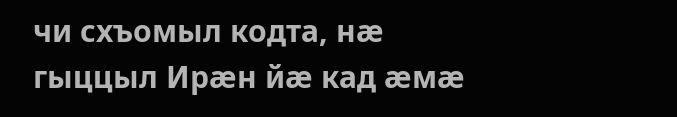чи схъомыл кодта, нæ гыццыл Ирæн йæ кад æмæ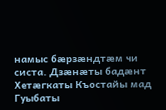намыс бæрзæндтæм чи систа. Дзæнæты бадæнт Хетæгкаты Къостайы мад Гуыбаты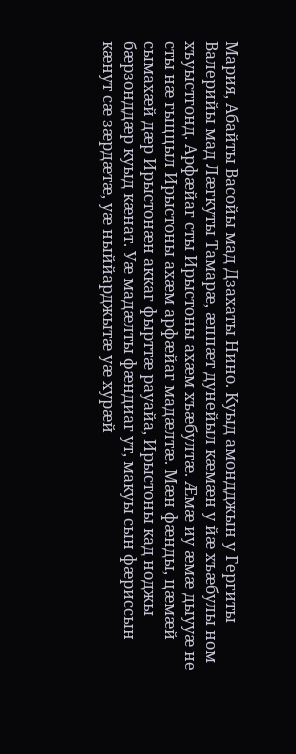Мария, Абайты Васойы мад Дзахаты Нино. Куыд амондджын у Гергиты Валерийы мад Лæгкуты Тамарæ, æппæт дунейыл кæмæн у йæ хъæбулы ном хъуыстгонд. Арфæйаг сты Ирыстоны ахæм хъæбултæ. Æмæ иу æмæ дыууæ не сты нæ гыццыл Ирыстоны ахæм арфæйаг мадæлтæ. Мæн фæнды, цæмæй сымахæй дæр Ирыстонæн аккаг фырттæ рауайа, Ирыстоны кад ноджы бæрзонддæр куыд кæнат. Уæ мадæлты фæндиаг ут, макуы сын фæриссын кæнут сæ зæрдæтæ, уæ ныййарджытæ уæ хурæй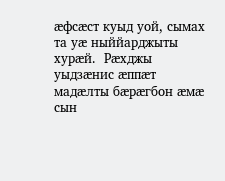æфсæст куыд уой, сымах та уæ ныййарджыты хурæй.  Рæхджы уыдзæнис æппæт мадæлты бæрæгбон æмæ сын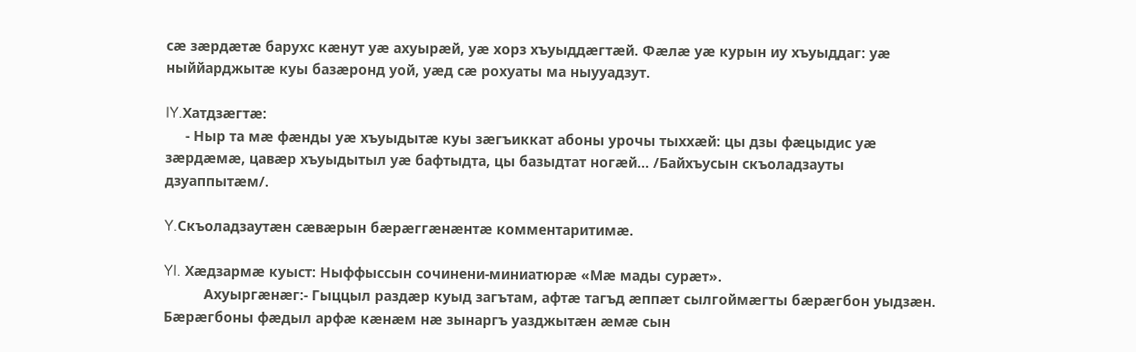сæ зæрдæтæ барухс кæнут уæ ахуырæй, уæ хорз хъуыддæгтæй. Фæлæ уæ курын иу хъуыддаг: уæ ныййарджытæ куы базæронд уой, уæд сæ рохуаты ма ныууадзут.

IY.Хатдзæгтæ:
     - Ныр та мæ фæнды уæ хъуыдытæ куы зæгъиккат абоны урочы тыххæй: цы дзы фæцыдис уæ зæрдæмæ, цавæр хъуыдытыл уæ бафтыдта, цы базыдтат ногæй… /Байхъусын скъоладзауты дзуаппытæм/.

Y.Скъоладзаутæн сæвæрын бæрæггæнæнтæ комментаритимæ.

YI. Хæдзармæ куыст: Ныффыссын сочинени-миниатюрæ «Мæ мады сурæт».
          Ахуыргæнæг:- Гыццыл раздæр куыд загътам, афтæ тагъд æппæт сылгоймæгты бæрæгбон уыдзæн. Бæрæгбоны фæдыл арфæ кæнæм нæ зынаргъ уазджытæн æмæ сын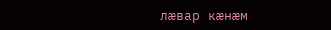лæвар кæнæм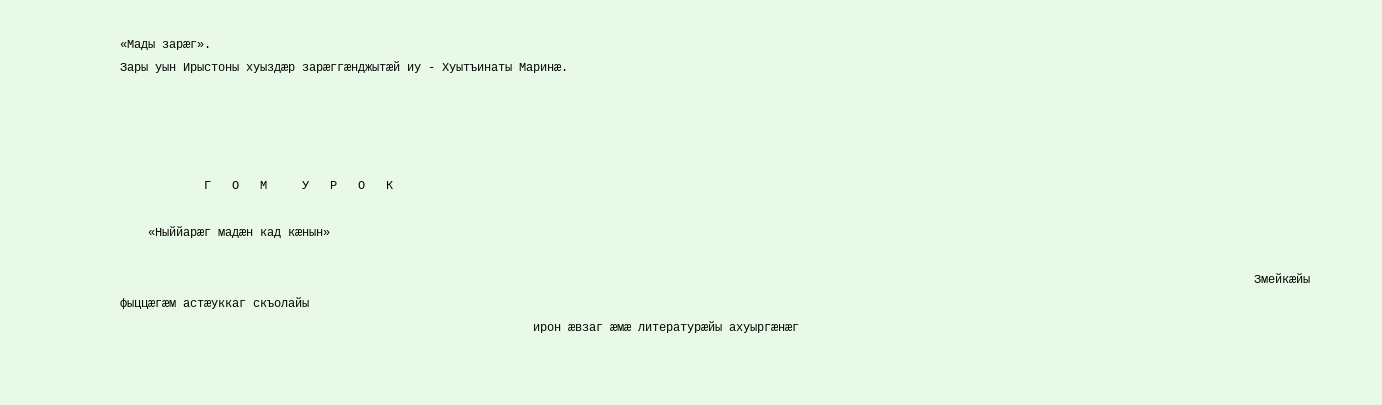«Мады зарæг».
Зары уын Ирыстоны хуыздæр зарæггæнджытæй иу - Хуытъинаты Маринæ.




            Г   О   М     У   Р   О   К

    «Ныййарæг мадæн кад кæнын»

                                                                                                                                                                  Змейкӕйы фыццӕгӕм астӕуккаг скъолайы
                                                           ирон ӕвзаг ӕмӕ литературӕйы ахуыргӕнӕг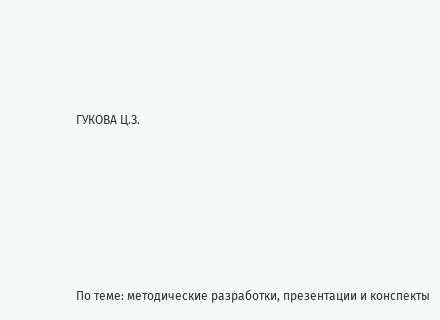ГУКОВА Ц.З.







По теме: методические разработки, презентации и конспекты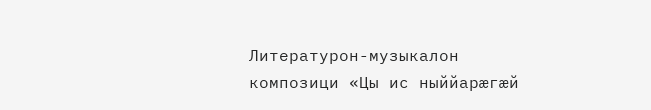Литературон-музыкалон композици «Цы ис ныййарæгæй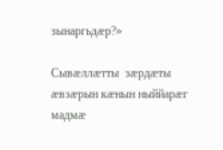зынаргьдæр?»

Сывæллæтты  зæрдæты æвзæрын кæнын ныййарæг мадмæ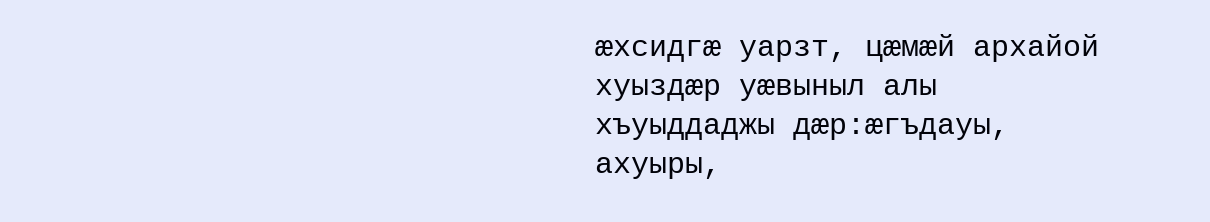æхсидгæ уарзт, цæмæй архайой  хуыздæр уæвыныл алы хъуыддаджы дæр:æгъдауы, ахуыры,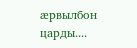æрвылбон царды....